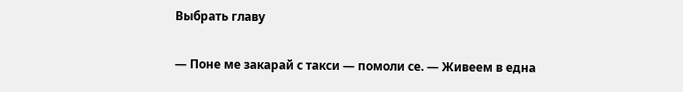Выбрать главу

— Поне ме закарай с такси — помоли се. — Живеем в една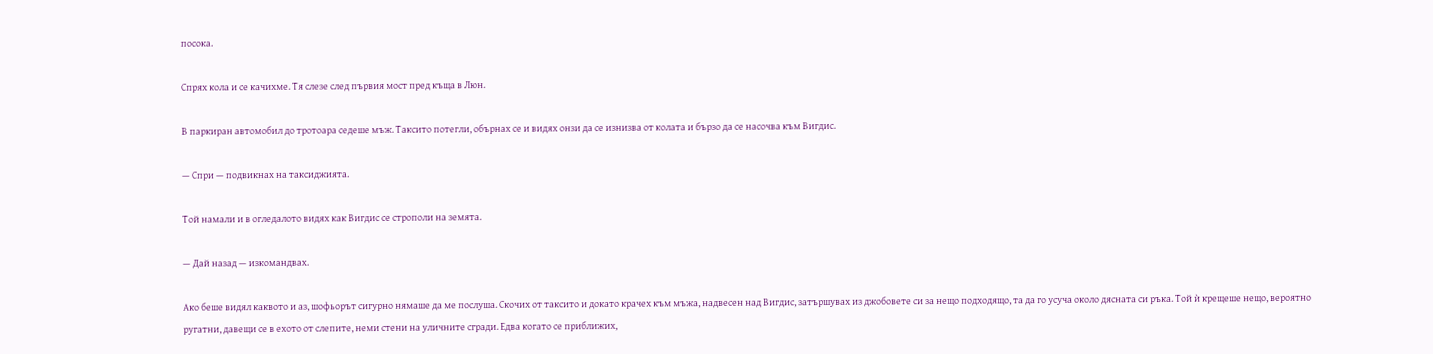посока.

Спрях кола и се качихме. Тя слезе след първия мост пред къща в Люн.

В паркиран автомобил до тротоара седеше мъж. Таксито потегли, обърнах се и видях онзи да се изнизва от колата и бързо да се насочва към Вигдис.

— Спри — подвикнах на таксиджията.

Той намали и в огледалото видях как Вигдис се строполи на земята.

— Дай назад — изкомандвах.

Ако беше видял каквото и аз, шофьорът сигурно нямаше да ме послуша. Скочих от таксито и докато крачех към мъжа, надвесен над Вигдис, затършувах из джобовете си за нещо подходящо, та да го усуча около дясната си ръка. Той ѝ крещеше нещо, вероятно ругатни, давещи се в ехото от слепите, неми стени на уличните сгради. Едва когато се приближих,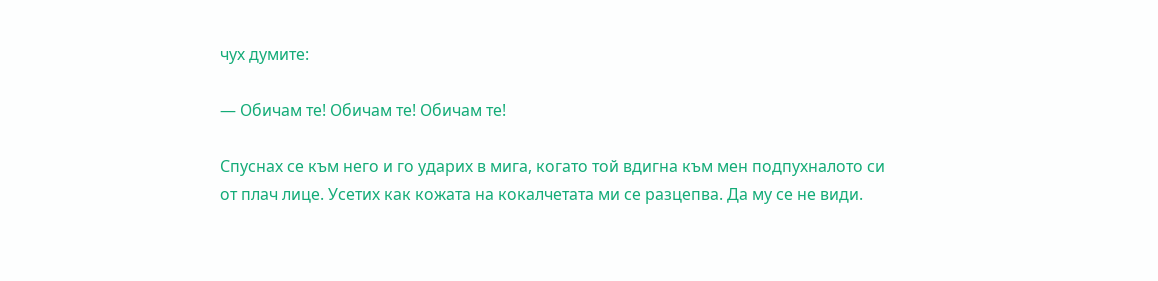чух думите:

— Обичам те! Обичам те! Обичам те!

Спуснах се към него и го ударих в мига, когато той вдигна към мен подпухналото си от плач лице. Усетих как кожата на кокалчетата ми се разцепва. Да му се не види.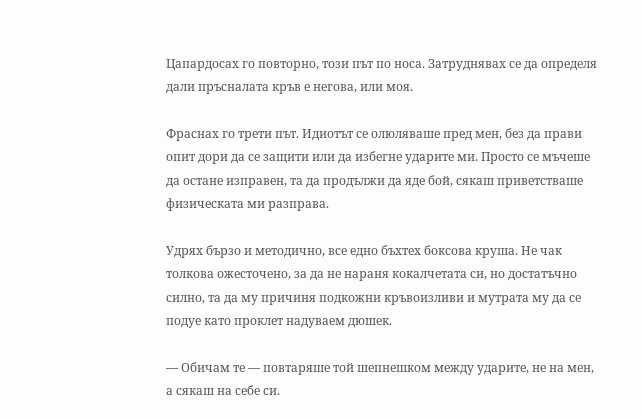Цапардосах го повторно, този път по носа. Затруднявах се да определя дали пръсналата кръв е негова, или моя.

Фраснах го трети път. Идиотът се олюляваше пред мен, без да прави опит дори да се защити или да избегне ударите ми. Просто се мъчеше да остане изправен, та да продължи да яде бой, сякаш приветстваше физическата ми разправа.

Удрях бързо и методично, все едно бъхтех боксова круша. Не чак толкова ожесточено, за да не нараня кокалчетата си, но достатъчно силно, та да му причиня подкожни кръвоизливи и мутрата му да се подуе като проклет надуваем дюшек.

— Обичам те — повтаряше той шепнешком между ударите, не на мен, а сякаш на себе си.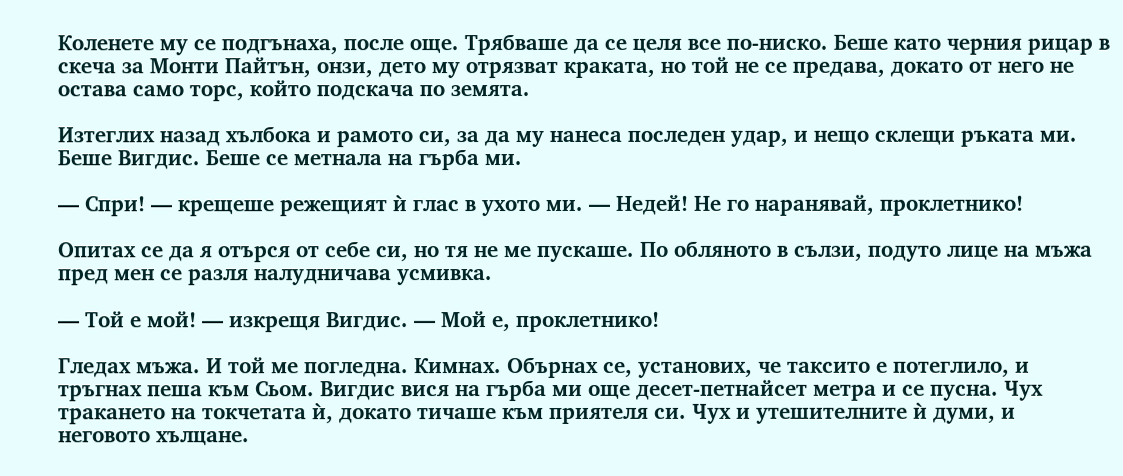Коленете му се подгънаха, после още. Трябваше да се целя все по-ниско. Беше като черния рицар в скеча за Монти Пайтън, онзи, дето му отрязват краката, но той не се предава, докато от него не остава само торс, който подскача по земята.

Изтеглих назад хълбока и рамото си, за да му нанеса последен удар, и нещо склещи ръката ми. Беше Вигдис. Беше се метнала на гърба ми.

— Спри! — крещеше режещият ѝ глас в ухото ми. — Недей! Не го наранявай, проклетнико!

Опитах се да я отърся от себе си, но тя не ме пускаше. По обляното в сълзи, подуто лице на мъжа пред мен се разля налудничава усмивка.

— Той е мой! — изкрещя Вигдис. — Мой е, проклетнико!

Гледах мъжа. И той ме погледна. Кимнах. Обърнах се, установих, че таксито е потеглило, и тръгнах пеша към Сьом. Вигдис вися на гърба ми още десет-петнайсет метра и се пусна. Чух тракането на токчетата ѝ, докато тичаше към приятеля си. Чух и утешителните ѝ думи, и неговото хълцане.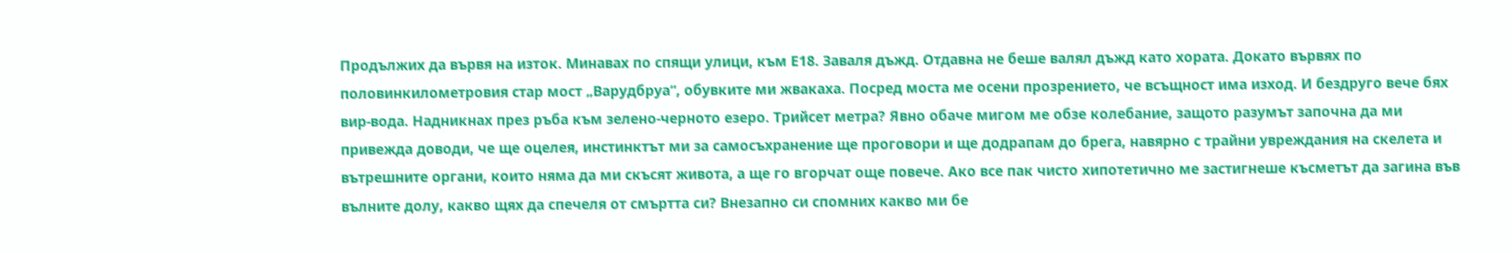Продължих да вървя на изток. Минавах по спящи улици, към Е18. Заваля дъжд. Отдавна не беше валял дъжд като хората. Докато вървях по половинкилометровия стар мост „Варудбруа“, обувките ми жвакаха. Посред моста ме осени прозрението, че всъщност има изход. И бездруго вече бях вир-вода. Надникнах през ръба към зелено-черното езеро. Трийсет метра? Явно обаче мигом ме обзе колебание, защото разумът започна да ми привежда доводи, че ще оцелея, инстинктът ми за самосъхранение ще проговори и ще додрапам до брега, навярно с трайни увреждания на скелета и вътрешните органи, които няма да ми скъсят живота, а ще го вгорчат още повече. Ако все пак чисто хипотетично ме застигнеше късметът да загина във вълните долу, какво щях да спечеля от смъртта си? Внезапно си спомних какво ми бе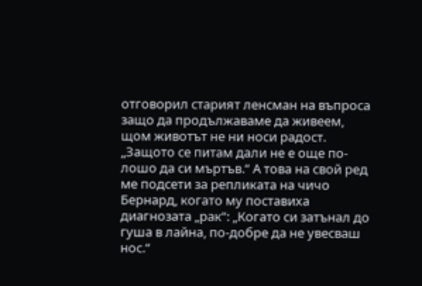отговорил старият ленсман на въпроса защо да продължаваме да живеем, щом животът не ни носи радост. „Защото се питам дали не е още по-лошо да си мъртъв.“ А това на свой ред ме подсети за репликата на чичо Бернард, когато му поставиха диагнозата „рак“: „Когато си затънал до гуша в лайна, по-добре да не увесваш нос.“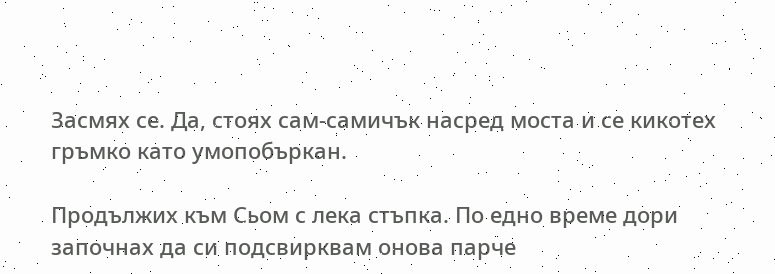Засмях се. Да, стоях сам-самичък насред моста и се кикотех гръмко като умопобъркан.

Продължих към Сьом с лека стъпка. По едно време дори започнах да си подсвирквам онова парче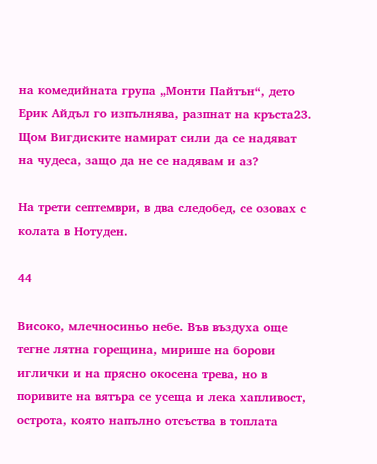на комедийната група „Монти Пайтън“, дето Ерик Айдъл го изпълнява, разпнат на кръста23. Щом Вигдиските намират сили да се надяват на чудеса, защо да не се надявам и аз?

На трети септември, в два следобед, се озовах с колата в Нотуден.

44

Високо, млечносиньо небе. Във въздуха още тегне лятна горещина, мирише на борови иглички и на прясно окосена трева, но в поривите на вятъра се усеща и лека хапливост, острота, която напълно отсъства в топлата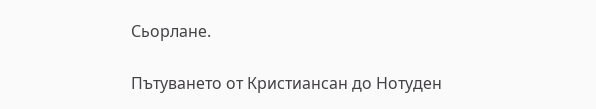Сьорлане.

Пътуването от Кристиансан до Нотуден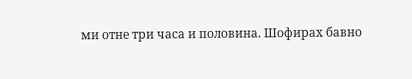ми отне три часа и половина. Шофирах бавно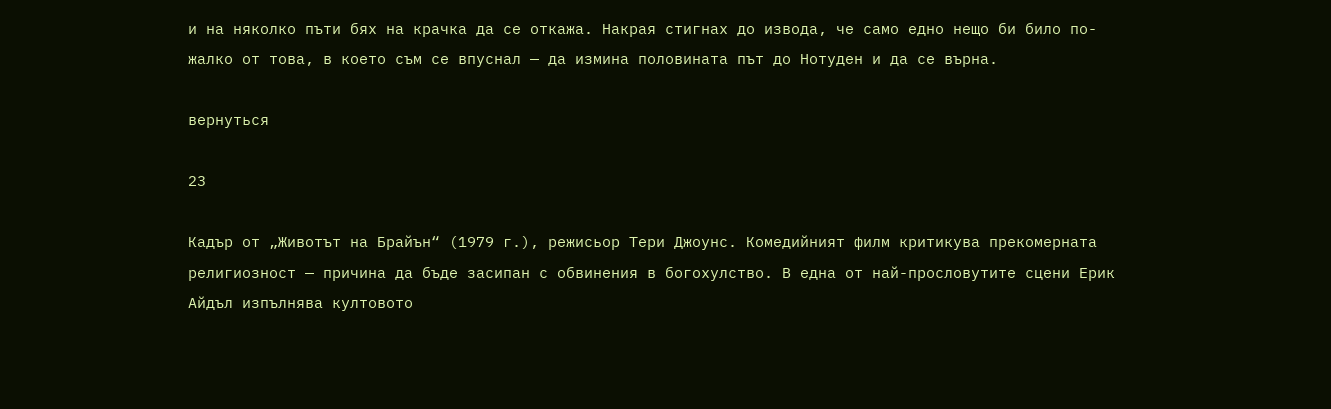и на няколко пъти бях на крачка да се откажа. Накрая стигнах до извода, че само едно нещо би било по-жалко от това, в което съм се впуснал — да измина половината път до Нотуден и да се върна.

вернуться

23

Кадър от „Животът на Брайън“ (1979 г.), режисьор Тери Джоунс. Комедийният филм критикува прекомерната религиозност — причина да бъде засипан с обвинения в богохулство. В една от най-прословутите сцени Ерик Айдъл изпълнява култовото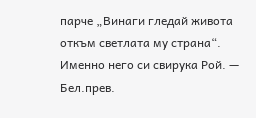парче „Винаги гледай живота откъм светлата му страна“. Именно него си свирука Рой. — Бел.прев.